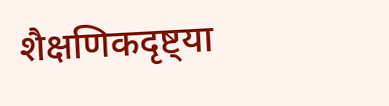शैक्षणिकदृष्ट्या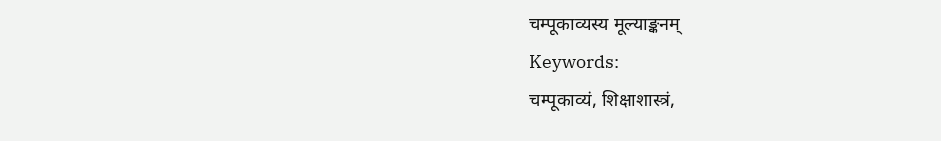चम्पूकाव्यस्य मूल्याङ्कनम्
Keywords:
चम्पूकाव्यं, शिक्षाशास्त्रं,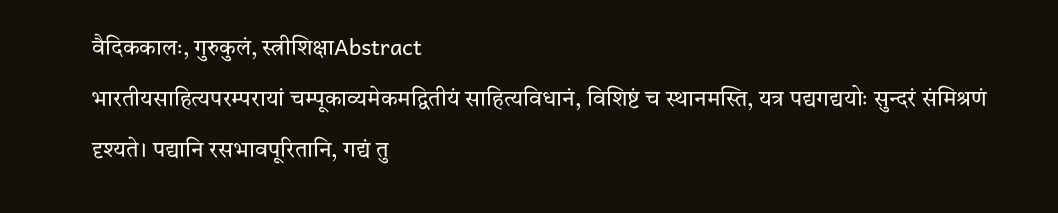वैदिककालः, गुरुकुलं, स्त्रीशिक्षाAbstract
भारतीयसाहित्यपरम्परायां चम्पूकाव्यमेकमद्वितीयं साहित्यविधानं, विशिष्टं च स्थानमस्ति, यत्र पद्यगद्ययोः सुन्दरं संमिश्रणं दृश्यते। पद्यानि रसभावपूरितानि, गद्यं तु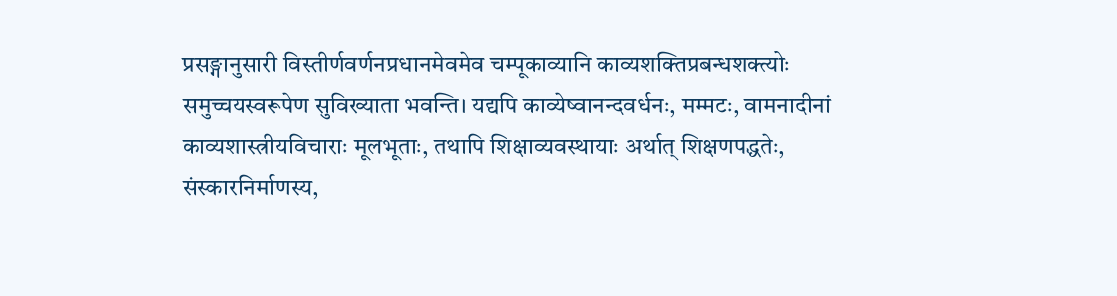प्रसङ्गानुसारी विस्तीर्णवर्णनप्रधानमेवमेव चम्पूकाव्यानि काव्यशक्तिप्रबन्धशक्त्योः समुच्चयस्वरूपेण सुविख्याता भवन्ति। यद्यपि काव्येष्वानन्दवर्धनः, मम्मटः, वामनादीनां काव्यशास्त्रीयविचाराः मूलभूताः, तथापि शिक्षाव्यवस्थायाः अर्थात् शिक्षणपद्धतेः, संस्कारनिर्माणस्य,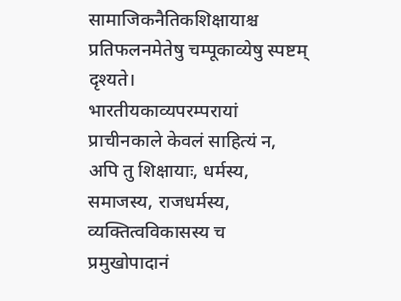सामाजिकनैतिकशिक्षायाश्च प्रतिफलनमेतेषु चम्पूकाव्येषु स्पष्टम् दृश्यते।
भारतीयकाव्यपरम्परायां प्राचीनकाले केवलं साहित्यं न, अपि तु शिक्षायाः, धर्मस्य, समाजस्य, राजधर्मस्य, व्यक्तित्वविकासस्य च प्रमुखोपादानं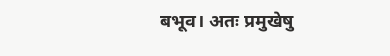बभूव। अतः प्रमुखेषु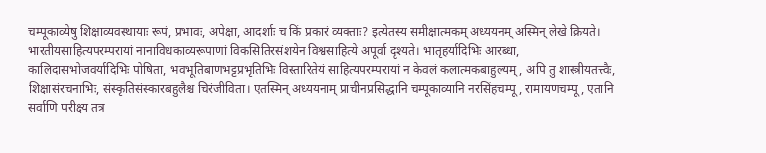चम्पूकाव्येषु शिक्षाव्यवस्थायाः रूपं, प्रभावः, अपेक्षा, आदर्शाः च किं प्रकारं व्यक्ताः? इत्येतस्य समीक्षात्मकम् अध्ययनम् अस्मिन् लेखे क्रियते। भारतीयसाहित्यपरम्परायां नानाविधकाव्यरूपाणां विकसितिरसंशयेन विश्वसाहित्ये अपूर्वा दृश्यते। भातृहर्यादिभिः आरब्धा, कालिदासभोजवर्यादिभिः पोषिता, भवभूतिबाणभट्टप्रभृतिभिः विस्तारितेयं साहित्यपरम्परायां न केवलं कलात्मकबाहुल्यम्, अपि तु शास्त्रीयतत्त्वैः, शिक्षासंरचनाभिः, संस्कृतिसंस्कारबहुलैश्च चिरंजीविता। एतस्मिन् अध्ययनाम् प्राचीनप्रसिद्धानि चम्पूकाव्यानि नरसिंहचम्पू, रामायणचम्पू, एतानि सर्वाणि परीक्ष्य तत्र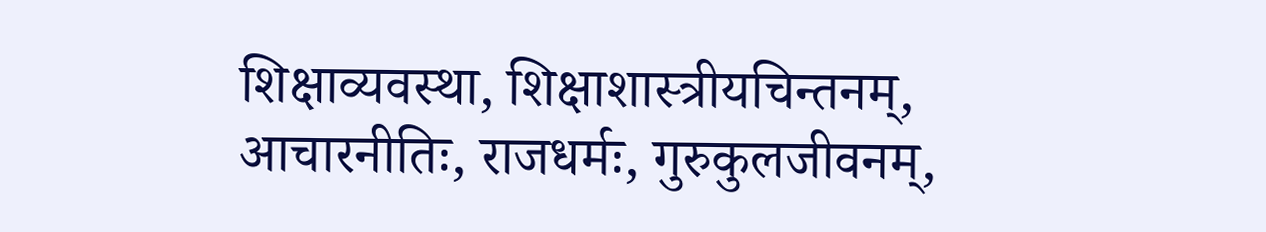शिक्षाव्यवस्था, शिक्षाशास्त्रीयचिन्तनम्, आचारनीतिः, राजधर्मः, गुरुकुलजीवनम्,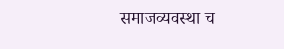समाजव्यवस्था च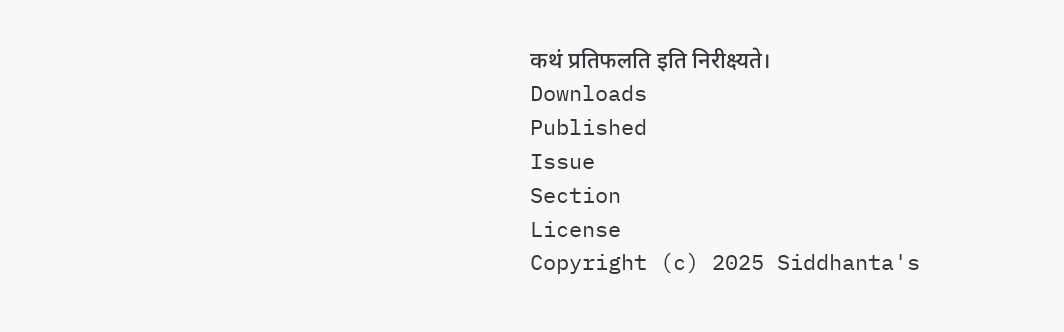कथं प्रतिफलति इति निरीक्ष्यते।
Downloads
Published
Issue
Section
License
Copyright (c) 2025 Siddhanta's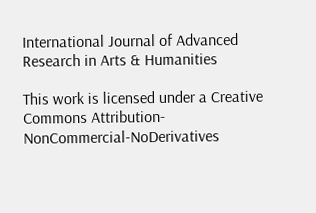International Journal of Advanced Research in Arts & Humanities

This work is licensed under a Creative Commons Attribution-NonCommercial-NoDerivatives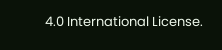4.0 International License.